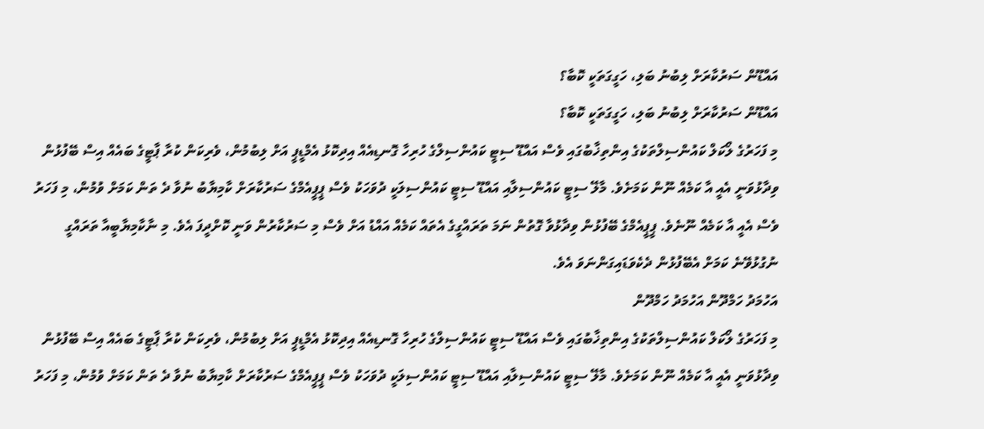އައްޑޫން ސަރުކާރަށް ލިބުނު ބަލި، ހަގީގަތަކީ ކޮބާ؟
އައްޑޫން ސަރުކާރަށް ލިބުނު ބަލި، ހަގީގަތަކީ ކޮބާ؟
މި ފަހަރުގެ ލޯކަލް ކައުންސިލްތަކުގެ އިންތިޚާބުގައި ވެސް އައްޑޫ ސިޓީ ކައުންސިލްގެ ހުރިހާ ގޮނޑިއެއް އިދިކޮޅު އެމްޑީޕީ އަށް ލިބުމުން، ވެރިކަން ކުރާ ޕާޓީގެ ބައެއް އިސް ބޭފުޅުން ވިދާޅުވަނީ އެއީ އާ ކަމެއް ނޫން ކަމަށެވެ. މާލޭ ސިޓީ ކައުންސިލާއި އައްޑޫ ސިޓީ ކައުންސިލަކީ ދުވަހަކު ވެސް ޕީޕީއެމްގެ ސަރުކާރަށް ކާމިޔާބު ނުވާ ދެ ތަން ކަމަށް ވުމުން، މި ފަހަރު ވެސް އެއީ އާ ކަމެއް ނޫނެވެ. ޕީޕީއެމްގެ ބޭފުޅުން ވިދާޅުވާ ގޮތުން ނަމަ ތަރައްގީގެ އެތައް ކަމެއް އައްޑު އަށް ވެސް މި ސަރުކާރުން ވަނީ ކޮށްދީފަ އެވެ. މި ނާކާމިޔާބީއާ ތަރައްގީ ނުގުޅުވޭނެ ކަމަށް އެބޭފުޅުން ދެކެވަޑައިގަންނަވަ އެވެ.
އަހުމަދު ހަމްދޫން އަހުމަދު ހަމްދޫން
މި ފަހަރުގެ ލޯކަލް ކައުންސިލްތަކުގެ އިންތިޚާބުގައި ވެސް އައްޑޫ ސިޓީ ކައުންސިލްގެ ހުރިހާ ގޮނޑިއެއް އިދިކޮޅު އެމްޑީޕީ އަށް ލިބުމުން، ވެރިކަން ކުރާ ޕާޓީގެ ބައެއް އިސް ބޭފުޅުން ވިދާޅުވަނީ އެއީ އާ ކަމެއް ނޫން ކަމަށެވެ. މާލޭ ސިޓީ ކައުންސިލާއި އައްޑޫ ސިޓީ ކައުންސިލަކީ ދުވަހަކު ވެސް ޕީޕީއެމްގެ ސަރުކާރަށް ކާމިޔާބު ނުވާ ދެ ތަން ކަމަށް ވުމުން، މި ފަހަރު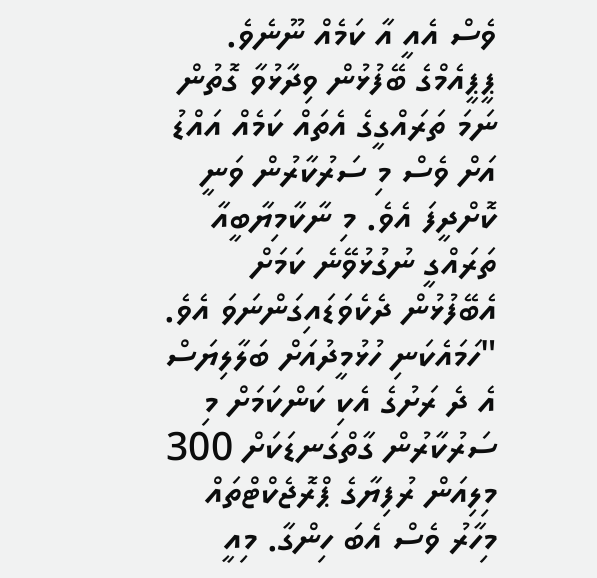ވެސް އެއީ އާ ކަމެއް ނޫނެވެ. ޕީޕީއެމްގެ ބޭފުޅުން ވިދާޅުވާ ގޮތުން ނަމަ ތަރައްގީގެ އެތައް ކަމެއް އައްޑު އަށް ވެސް މި ސަރުކާރުން ވަނީ ކޮށްދީފަ އެވެ. މި ނާކާމިޔާބީއާ ތަރައްގީ ނުގުޅުވޭނެ ކަމަށް އެބޭފުޅުން ދެކެވަޑައިގަންނަވަ އެވެ.
"ހަމައެކަނި ހުޅުމީދުއަށް ބަލާލިޔަސް އެ ދެ ރަށުގެ އެކި ކަންކަމަށް މި ސަރުކާރުން ގާތްގަނޑަކަށް 300 މިލިއަން ރުފިޔާގެ ޕްރޮޖެކްޓްތައް މިހާރު ވެސް އެބަ ހިންގާ. މިއީ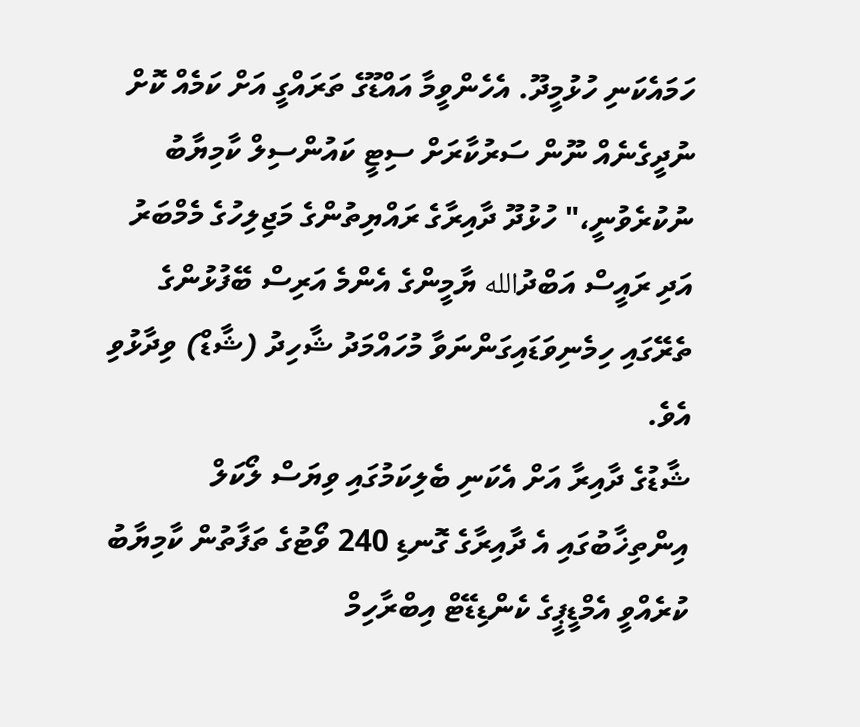ހަމައެކަނި ހުޅުމީދޫ. އެހެންވީމާ އައްޑޫގެ ތަރައްގީ އަށް ކަމެއް ކޮށް ނުދީގެނެއް ނޫން ސަރުކާރަށް ސިޓީ ކައުންސިލް ކާމިޔާބު ނުކުރެވުނީ،" ހުޅުދޫ ދާއިރާގެ ރައްޔިތުންގެ މަޖިލިހުގެ މެމްބަރު އަދި ރައީސް އަބްދުالله ޔާމީންގެ އެންމެ އަރިސް ބޭފުޅުންގެ ތެރޭގައި ހިމެނިވަޑައިގަންނަވާ މުހައްމަދު ޝާހިދު (ޝާޑް) ވިދާޅުވި އެވެ.
ޝާޑުގެ ދާއިރާ އަށް އެކަނި ބެލިކަމުގައި ވިޔަސް ލޯކަލް އިންތިޚާބުގައި އެ ދާއިރާގެ ގޮނޑި 240 ވޯޓުގެ ތަފާތުން ކާމިޔާބު ކުރެއްވީ އެމްޑީޕީގެ ކެންޑިޑޭޓް އިބްރާހިމް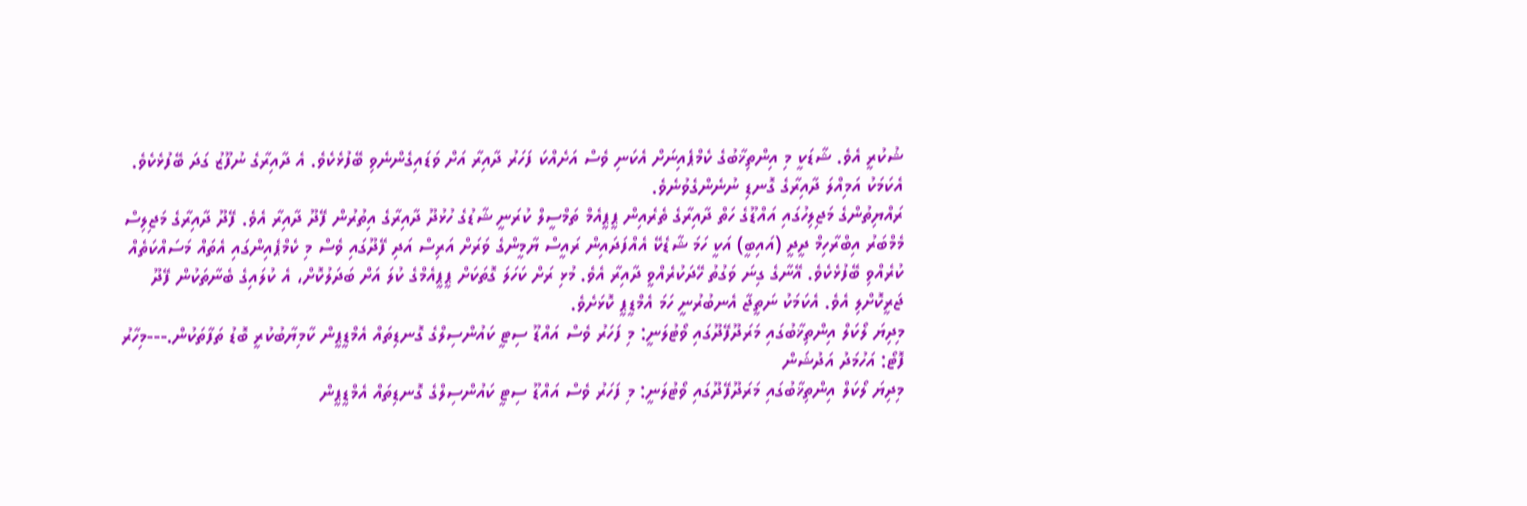ޝުކުރީ އެވެ. ޝާޑަކީ މި އިންތިޚާބުގެ ކެމްޕެއިނަށް އެކަނި ވެސް އަށެއްކަ ފަހަރު ދާއިރާ އަށް ވަޑައިގެންނެވި ބޭފުޅެކެވެ. އެ ދާއިރާގެ ނުފޫޒު ގަދަ ބޭފުޅެކެވެ. އެކަމަކު އަމިއްލަ ދާއިރާގެ ގޮނޑި ނުނެންގެވުނެވެ.
ރައްޔިތުންގެ މަޖިލިހުގައި އައްޑޫގެ ހަތް ދާއިރާގެ ތެރެއިން ޕީޕީއެމް ތަމްސީލް ކުރަނީ ޝާޑުގެ ހުޅުދޫ ދާއިރާގެ އިތުރުން ފޭދޫ ދާއިރާ އެވެ. ފޭދޫ ދާއިރާގެ މަޖިލިސް މެމްބަރު އިބްރާހިމް ދީދީ (އައިބީ) އަކީ ހަމަ ޝާޑެކޭ އެއްފަދައިން ރައީސް ޔާމީންގެ ވަރަށް އަރިސް އަދި ފޭދޫގައި ވެސް މި ކެމްޕެއިންގައި އެތައް މަސައްކަތެއް ކުރެއްވި ބޭފުޅެކެވެ. އޭނާގެ ގިނަ ވަގުތު ހޭދަކުރެއްވީ ދާއިރާ އެވެ. މުޅި ރަށް ކަހަލަ ގޮތަކަށް ޕީޕީއެމްގެ ކުލަ އަށް ބަދަލުކޮށް، އެ ކުލައިގެ ބެނާތަކުން ފޭދޫ ޖަރީކޮށްލި އެވެ. އެކަމަކު ނަތީޖާ އެނބުރުނީ ހަމަ އެމްޑީޕީ ކޮޅަށެވެ.
މިދިޔަ ލޯކަލް އިންތިޚާބުގައި މަރަދޫފޭދޫގައި ވޯޓުލަނީ: މި ފަހަރު ވެސް އައްޑޫ ސިޓީ ކައުންސިލްގެ ގޮނޑިތައް އެމްޑީޕީން ކާމިޔާބުކުރީ ބޮޑު ތަފާތަކުން.---މިހާރު ފޮޓޯ: އަހުމަދު އަދުޝަން
މިދިޔަ ލޯކަލް އިންތިޚާބުގައި މަރަދޫފޭދޫގައި ވޯޓުލަނީ: މި ފަހަރު ވެސް އައްޑޫ ސިޓީ ކައުންސިލްގެ ގޮނޑިތައް އެމްޑީޕީން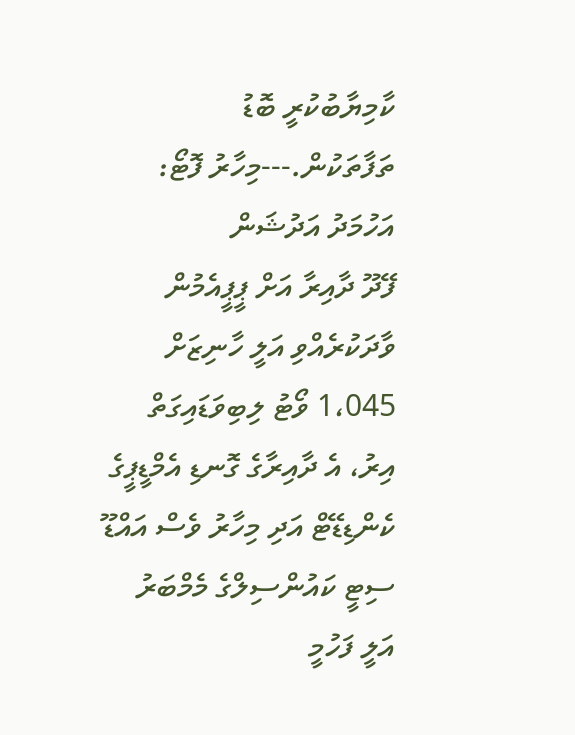ކާމިޔާބުކުރީ ބޮޑު ތަފާތަކުން.---މިހާރު ފޮޓޯ: އަހުމަދު އަދުޝަން
ފޭދޫ ދާއިރާ އަށް ޕީޕީއެމުން ވާދަކުރެއްވި އަލީ ހާނިޒަށް 1،045 ވޯޓު ލިބިވަޑައިގަތް އިރު، އެ ދާއިރާގެ ގޮނޑި އެމްޑީޕީގެ ކެންޑިޑޭޓް އަދި މިހާރު ވެސް އައްޑޫ ސިޓީ ކައުންސިލްގެ މެމްބަރު އަލީ ފަހުމީ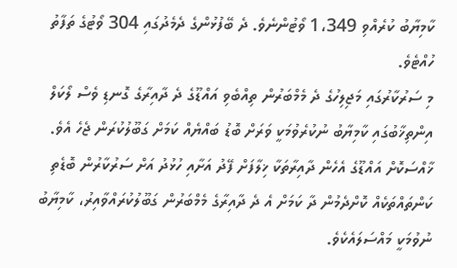ކާމިޔާބު ކުރެއްވި 1،349 ވޯޓުންނެވެ. ދެ ބޭފުޅުންގެ ދެމެދުގައި 304 ވޯޓުގެ ތަފާތު ހުއްޓެވެ.
މި ސަރުކާރުގައި މަޖިލިހުގެ ދެ މެމްބަރުން ތިއްބެވި އައްޑޫގެ ދެ ދާއިރާގެ ގޮނޑި ވެސް ލޯކަލް އިންތިޚާބުގައި ކާމިޔާބު ނުކުރެވުމަކީ ވަރަށް ބޮޑު ބައްޔެއް ކަމަށް ގަބޫލުކުރަން ޖެހެ އެވެ. ޚާއްސަކޮށް އައްޑޫގެ އެހެން ދާއިރާތަކާ ޚިލާފަށް ފޭދު އަށާއި ހުޅުދު އަށް ސަރުކާރުން ބޮޑެތި ކަންތައްތަކެއް ކޮށްދެމުން ދާ ކަމަށް އެ ދެ ދާއިރާގެ މެމްބަރުން ގަބޫލުކުރައްވާއިރު، ކާމިޔާބު ނުވުމަކީ މައްސަލައެކެވެ.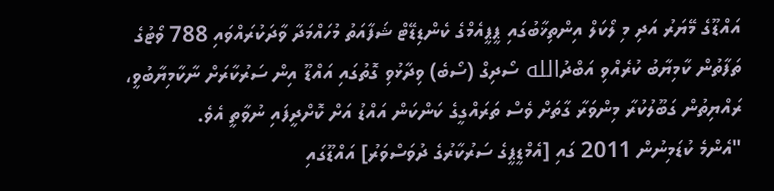އައްޑޫގެ މޭޔަރު އަދި މި ލޯކަލް އިންތިޚާބުގައި ޕީޕީއެމްގެ ކެންޑިޑޭޓް ޝަފާއަތު މުހައްމަދާ ވާދަކުރައްވައި 788 ވޯޓުގެ ތަފާތުން ކާމިޔާބު ކުރެއްވި އަބްދުالله ސޯދިގް (ސޯބެ) ވިދާޅުވި ގޮތުގައި އައްޑޫ އިން ސަރުކާރަށް ނާކާމިޔާބުވީ، ރައްޔިތުން ގަބޫލުކުރާ މިންވަރާ ގާތަށް ވެސް ތަރައްގީގެ ކަންކަން އައްޑު އަށް ކޮށްދީފައި ނުވާތީ އެވެ.
"އެންމެ ކުޑަމިނުން 2011 ގައި [އެމްޑީޕީގެ ސަރުކާރުގެ ދުވަސްވަރު] އައްޑޫގައި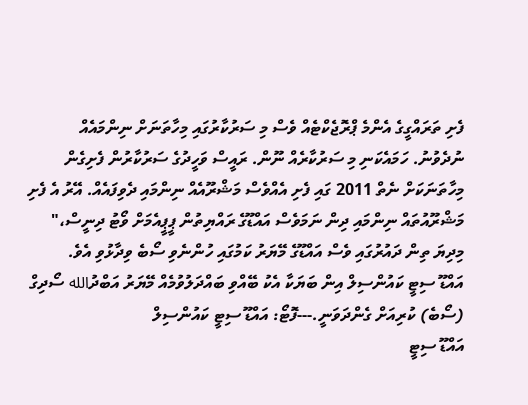ފެށި ތަރައްގީގެ އެންމެ ޕްރޮޖެކްޓެއް ވެސް މި ސަރުކާރުގައި މިހާތަނަށް ނިންމައެއް ނުދެވުނު. ހަމައެކަނި މި ސަރުކާރެއް ނޫން. ރައީސް ވަހީދުގެ ސަރުކާރުން ފެށިގެން މިހާތަނަކަށް ނެތް 2011 ގައި ފެށި އެއްވެސް މަޝްރޫއެއް ނިންމައި ދެވިފައެއް. އޭރު އެ ފެށި މަޝްރޫއުތައް ނިންމައި ދިން ނަމަވެސް އައްޑޫގެ ރައްޔިތުން ޕީޕީއެމަށް ވޯޓު ދިނީސް،" މިދިޔަ ތިން ދައުރުގައި ވެސް އައްޑޫގެ މޭޔަރު ކަމުގައި ހުންނެވި ސޯބެ ވިދާޅުވި އެވެ.
އައްޑޫ ސިޓީ ކައުންސިލް އިން ބަޔަކާ އެކު ބޭއްވި ބައްދަލުވުމެއް މޭޔަރު އަބްދުالله ސޯދިގް (ސޯބެ) ކުރިއަށް ގެންދަވަނީ.---ފޮޓޯ: އައްޑޫ ސިޓީ ކައުންސިލް
އައްޑޫ ސިޓީ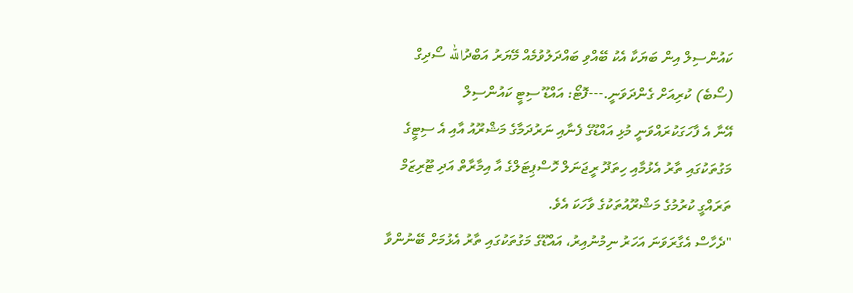ކައުންސިލް އިން ބަޔަކާ އެކު ބޭއްވި ބައްދަލުވުމެއް މޭޔަރު އަބްދުالله ސޯދިގް (ސޯބެ) ކުރިއަށް ގެންދަވަނީ.---ފޮޓޯ: އައްޑޫ ސިޓީ ކައުންސިލް
އޭނާ އެ ފާހަގަކުރައްވަނީ މުޅި އައްޑޫގެ ފެނާއި ނަރުދަމާގެ މަޝްރޫއު އާއި އެ ސިޓީގެ މަގުތަކުގައި ތާރު އެޅުމާއި ހިތަދޫ ރީޖަނަލް ހޮސްޕިޓަލްގެ އާ އިމާރާތް އަދި ޓޫރިޒަމް ތަރައްގީ ކުރުމުގެ މަޝްރޫއުތަކުގެ ވާހަކަ އެވެ.
"ދެހާސް އެގާރަވަނަ އަހަރު ނިމުނުއިރު، އައްޑޫގެ މަގުތަކުގައި ތާރު އެޅުމަށް ބޭނުންވާ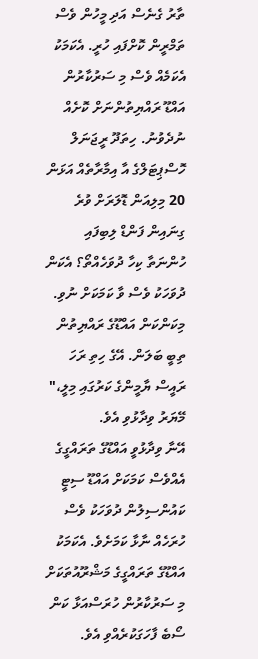ތާރު ގެނެސް އަދި މީހުން ވެސް ތަމްރީން ކޮށްފައި ހުރީ. އެކަމަކު އެކަމެއް ވެސް މި ސަރުކާރުން އައްޑޫ ރައްޔިތުންނަށް ކޮށެއް ނުދެވުނު. ހިތަދޫ ރީޖަނަލް ހޮސްޕިޓަލްގެ އާ އިމާރާތެއް އަޅަން 20 މިލިއަން ޑޮލަރަށް ވުރެ ގިނައިން ފަންޑް ލިބިފައި ހުންނަތާ ކިހާ ދުވަހެއްތޯ؟ އެކަން ދުވަހަކު ވެސް ވާ ކަމަކަށް ނުވި. މިކަންކަން އައްޑޫގެ ރައްޔިތުން ތިބީ ބަލަން. އޭގެ ހިތި ރަހަ ރައީސް ޔާމީންގެ ކަރުގައި މިލީ،" މޭޔަރު ވިދާޅުވި އެވެ.
އޭނާ ވިދާޅުވީ އައްޑޫގެ ތަރައްގީގެ އެއްވެސް ކަމަކަށް އައްޑޫ ސިޓީ ކައުންސިލުން ދުވަހަކު ވެސް ހުރަހެއް ނާޅާ ކަމަށެވެ. އެކަމަކު އައްޑޫގެ ތަރައްގީގެ މަޝްރޫއުތަކަށް މި ސަރުކާރުން ހުރަސްއަޅާ ކަން ސޯބެ ފާހަގަކުރެއްވި އެވެ.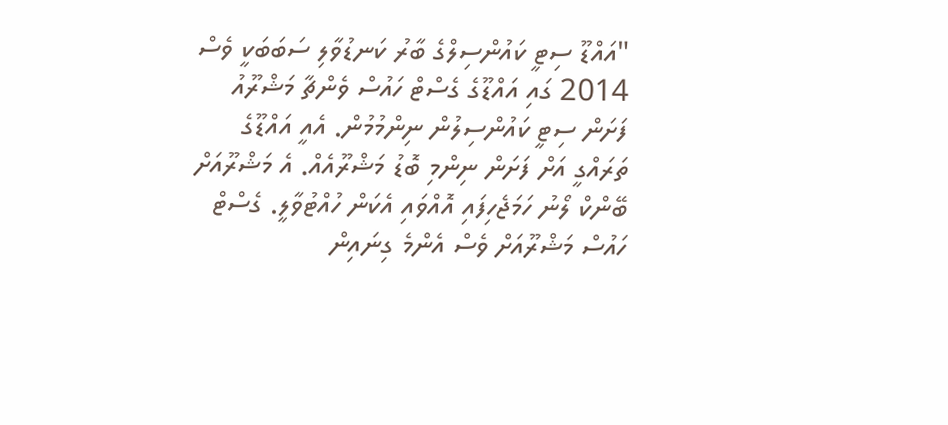"އައްޑޫ ސިޓީ ކައުންސިލްގެ ބާރު ކަނޑުވާލި ސަބަބަކީ ވެސް 2014 ގައި އައްޑޫގެ ގެސްޓް ހައުސް ވެންޗާ މަޝްރޫއު ފަށަން ސިޓީ ކައުންސިލުން ނިންމުމުން. އެއީ އައްޑޫގެ ތަރައްގީ އަށް ފަށަން ނިންމި ބޮޑު މަޝްރޫއެއް. އެ މަޝްރޫއަށް ބޭންކް ލޯނު ހަމަޖެހިފައި އޮއްވައި އެކަން ހުއްޓުވާލީ. ގެސްޓް ހައުސް މަޝްރޫއަށް ވެސް އެންމެ ގިނައިން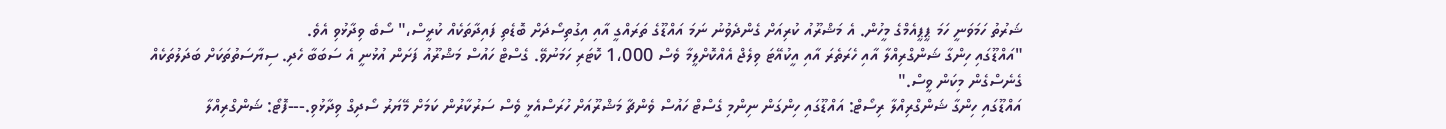ޝަރުތު ހަމަވަނީ ހަމަ ޕީޕީއެމްގެ މީހުން. އެ މަޝްރޫއު ކުރިއަށް ގެންދެވުނު ނަމަ އައްޑޫގެ ތަރައްގީ އާއި އިގުތިސޯދަށް ބޮޑެތި ފައިދާތަކެއް ކުރީސް،" ސޯބެ ވިދާޅުވި އެވެ.
"އައްޑޫގައި ހިންގާ ޝަންގްރިއްލާ އާއި ހެރަތެރަ އާއި އީކުއޭޓަ ވިލެޖް އެއްކޮށްލީމާ ވެސް 1،000 ކޮޓަރި ހަމަނުވޭ. ގެސްޓް ހައުސް މަޝްރޫއު ފަށަން އުޅުނީ އެ ސަބަބާ ހެދި. ސިޔާސަތުތަކަށް ބަދަލުތަކެއް ގެނެސްގެން މިކަން ވީސް."
އައްޑޫގައި ހިންގާ ޝަންގްރިއްލާ ރިސޯޓް: އައްޑޫގައި ހިންގަން ނިންމި ގެސްޓް ހައުސް ވެންޗާ މަޝްރޫއަށް ހުރަސްއެޅީ ވެސް ސަރުކާރުން ކަމަށް މޭޔަރު ސޯދިގް ވިދާޅުވި.---ފޮޓޯ: ޝަންގްރިއްލާ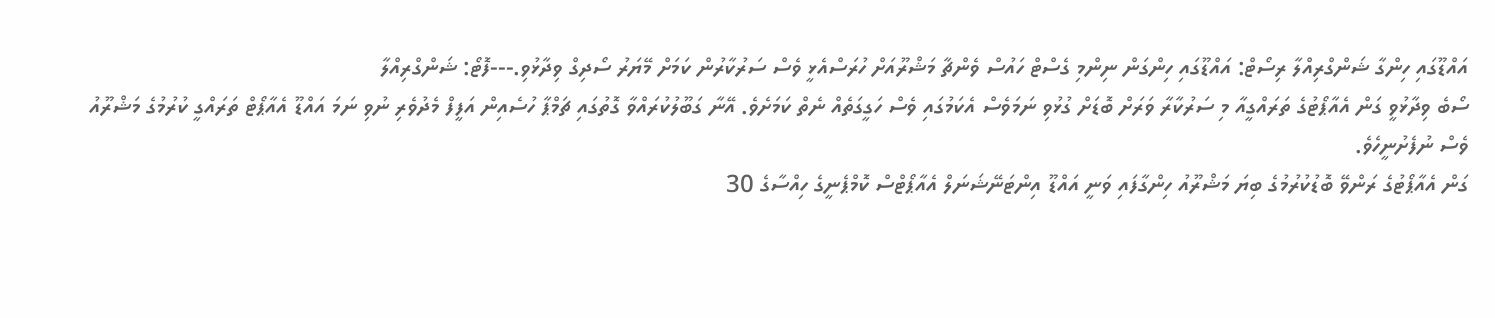އައްޑޫގައި ހިންގާ ޝަންގްރިއްލާ ރިސޯޓް: އައްޑޫގައި ހިންގަން ނިންމި ގެސްޓް ހައުސް ވެންޗާ މަޝްރޫއަށް ހުރަސްއެޅީ ވެސް ސަރުކާރުން ކަމަށް މޭޔަރު ސޯދިގް ވިދާޅުވި.---ފޮޓޯ: ޝަންގްރިއްލާ
ސޯބެ ވިދާޅުވީ ގަން އެއާޕޯޓުގެ ތަރައްގީއާ މި ސަރުކާރާ ވަރަށް ބޮޑަށް ގުޅުވި ނަމަވެސް އެކަމުގައި ވެސް ހަގީގަތެއް ނެތް ކަމަށެވެ. އޭނާ ގަބޫލުކުރައްވާ ގޮތުގައި ޗަމްޕާ ހުސެއިން އަފީފް މެދުވެރި ނުވި ނަމަ އައްޑޫ އެއާޕޯޓް ތަރައްގީ ކުރުމުގެ މަޝްރޫއު ވެސް ނުފެށުނީހެވެ.
ގަން އެއާޕޯޓުގެ ރަންވޭ ބޮޑުކުރުމުގެ ބިޔަ މަޝްރޫއު ހިންގާފައި ވަނީ އައްޑޫ އިންޓަނޭޝަނަލް އެއާޕޯޓްސް ކޮމްޕެނީގެ ހިއްސާގެ 30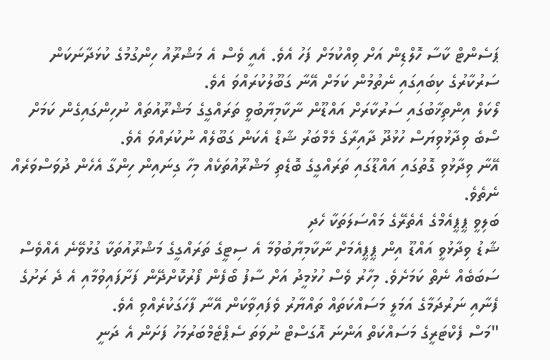ޕަސެންޓް ކާސާ ހޮލްޑިން އަށް ވިއްކުމަށް ފަހު އެވެ. އެއީ ވެސް އެ މަޝްރޫއު ހިންގުމުގެ ކުޅަދާނަކަން ސަރުކާރުގެ ކިބައިގައި ނެތުމުން ކަމަށް އޭނާ ގަބޫލުކުރައްވަ އެވެ.
ލޯކަލް އިންތިޚާބުގައި ސަރުކާރަށް އައްޑޫން ނާކާމިޔާބުވީ ތަރައްގީގެ މަޝްރޫއުތައް ނުހިންގައިގެން ކަމަށް ސޯބެ ވިދާޅުވިޔަސް ހުޅުދޫ ދާއިރާގެ މެމްބަރު ޝާޑް އެކަން ގަބޫލެއް ނުކުރައްވަ އެވެ.
އޭނާ ވިދާޅުވި ގޮތުގައި އައްޑޫގައި ތަރައްގީގެ ބޮޑެތި މަޝްރޫއުތަކެއް މިހާ ގިނައިން ހިންގާ އެހެން ދުވަސްވަރެއް ނެތެވެ.
ބަލިވީ ޕީޕީއެމްގެ އެތެރޭގެ މައްސަލަތަކާ ހެދި
ޝާޑު ވިދާޅުވީ އައްޑޫ އިން ޕީޕީއެމަށް ނާކާމިޔާބުވުމާ އެ ސިޓީގެ ތަރައްގީގެ މަޝްރޫއުތަކާ ގުޅުވޭނެ އެއްވެސް ސަބަބެއް ނެތް ކަމަށެވެ. މިހާރު ވެސް ހުޅުމީދު އަށް ސާފު ބޯފެން ފޯރުކޮށްދޭން ފަށާފައިވުމާއި އެ ދެ ރަށުގެ ފެނާއި ނަރުދަމާގެ އަމަލީ މަސައްކަތައް ތައްޔާރު ވެފައިވާކަން އޭނާ ފާހަގަކުރެއްވި އެވެ.
"މަސް ފެކްޓަރީގެ މަސައްކަތް އަންނަ އޮގަސްޓް ނުވަތަ ސެޕްޓެމްބަރުމަހު ފަށަން އެ ދަނީ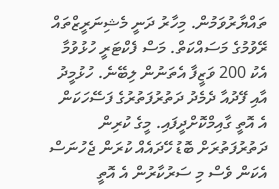ތައްޔާރުވަމުން. މިހާރު ދަނީ މެޝިނަރީޒްތައް ރޭވުމުގެ މަސައްކަތް. މަސް ފެކްޓަރީ ހުޅުވުމާ އެކު 200 ވަޒީފާ އެތަނުން ލިބޭނެ. ހުޅުމީދު އާއި ފޭދުއާ ދެމެދު ދަތުރުފަތުރުގެ ފަސޭހަކަން އެ އޮތީ ގާއިމްކޮށްދީފައި. މީގެ ކުރިން ދަތުރުފަތުރަށް ބޮޑު ހޭދައެއް ކުރަން ޖެހުނަސް އެކަން ވެސް މި ސަރުކާރުން އެ އޮތީ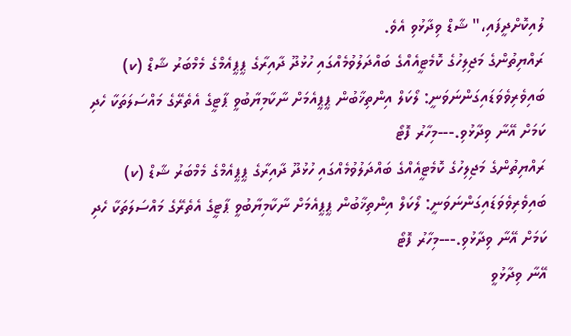ލުއިކޮށްދީފައި،" ޝާޑް ވިދާޅުވި އެވެ.
ރައްޔިތުންގެ މަޖިލިހުގެ ކޮމެޓީއެއްގެ ބައްދަލުވުމެއްގައި ހުޅުދޫ ދާއިރާގެ ޕީޕީއެމްގެ މެމްބަރު ޝާޑް (ކ) ބައިވެރިވެވަޑައިގަންނަވަނީ: ލޯކަލް އިންތިޚާބުން ޕީޕީއެމަށް ނާކާމިޔާބުވީ ޕާޓީގެ އެތެރޭގެ މައްސަލަތަކާ ހެދި ކަމަށް އޭނާ ވިދާޅުވި.---މިހާރު ފޮޓޯ
ރައްޔިތުންގެ މަޖިލިހުގެ ކޮމެޓީއެއްގެ ބައްދަލުވުމެއްގައި ހުޅުދޫ ދާއިރާގެ ޕީޕީއެމްގެ މެމްބަރު ޝާޑް (ކ) ބައިވެރިވެވަޑައިގަންނަވަނީ: ލޯކަލް އިންތިޚާބުން ޕީޕީއެމަށް ނާކާމިޔާބުވީ ޕާޓީގެ އެތެރޭގެ މައްސަލަތަކާ ހެދި ކަމަށް އޭނާ ވިދާޅުވި.---މިހާރު ފޮޓޯ
އޭނާ ވިދާޅުވީ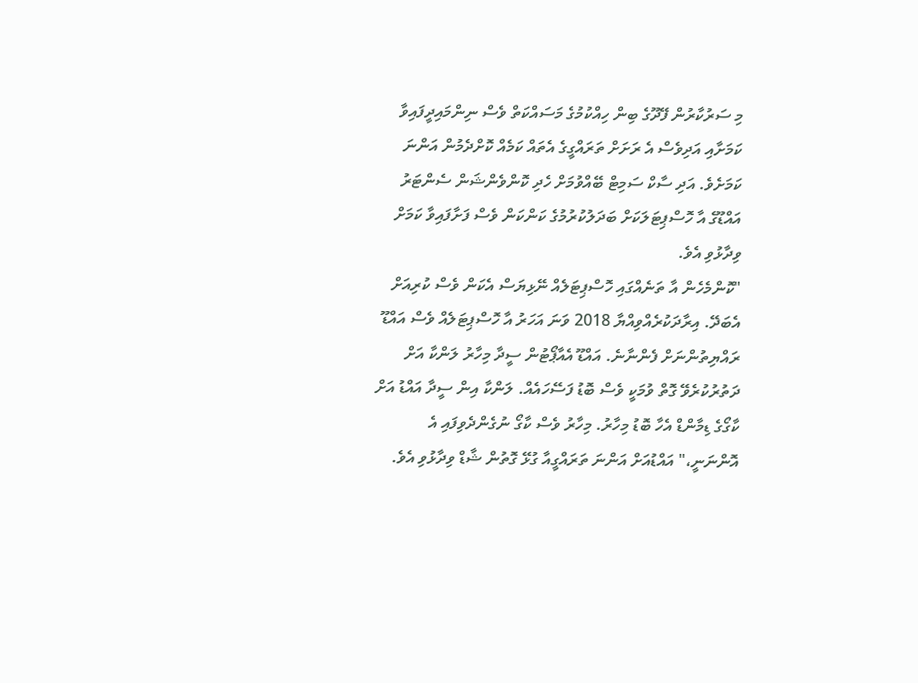މި ސަރުކާރުން ފޭދޫގެ ބިން ހިއްކުމުގެ މަސައްކަތް ވެސް ނިންމައިދީފައިވާ ކަމަށާއި އަދިވެސް އެ ރަށަށް ތަރައްގީގެ އެތައް ކަމެއް ކޮށްދެމުން އަންނަ ކަމަށެވެ. އަދި ސާކް ސަމިޓް ބޭއްވުމަށް ހެދި ކޮންވެންޝަން ސެންޓަރު އައްޑޫގެ އާ ހޮސްޕިޓަލަކަށް ބަދަލުކުރުމުގެ ކަންކަން ވެސް ފަށާފައިވާ ކަމަށް ވިދާޅުވި އެވެ.
"ކޮންމެހެން އާ ތަނެއްގައި ހޮސްޕިޓަލެއް ނޭޅިޔަސް އެކަން ވެސް ކުރިއަށް އެބަދޭ. އިރާދަކުރެއްވިއްޔާ 2018 ވަނަ އަހަރު އާ ހޮސްޕިޓަލެއް ވެސް އައްޑޫ ރައްޔިތުންނަށް ފެންނާނެ. އައްޑޫ އެއާޕޯޓުން ސީދާ މިހާރު ލަންކާ އަށް ދަތުރުކުރެވޭ ގޮތް ވުމަކީ ވެސް ބޮޑު ފަސޭހައެއް. ލަންކާ އިން ސީދާ އައްޑު އަށް ކާގޯގެ ޑިމާންޑް އެހާ ބޮޑު މިހާރު. މިހާރު ވެސް ކާގޯ ނުގެންދެވިފައި އެ އޮންނަނީ،" އައްޑުއަށް އަންނަ ތަރައްގީއާ ގުޅޭ ގޮތުން ޝާޑް ވިދާޅުވި އެވެ.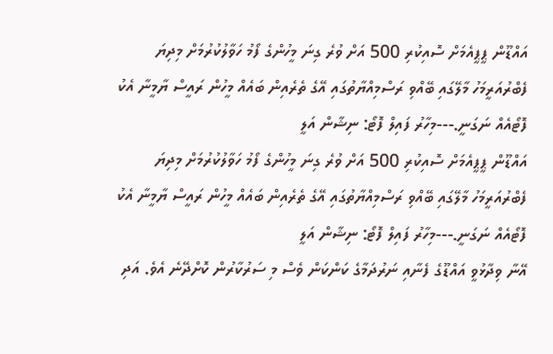އައްޑޫން ޕީޕީއެމަށް ސޮއިކުރި 500 އަށް ވުރެ ގިނަ މީހުންގެ ފޯމު ހަވާލުކުރުމަށް މިދިޔަ ފެބްރުއަރީމަހު މާލޭގައި ބޭއްވި ރަސްމިއްޔާތުގައި އޭގެ ތެރެއިން ބައެއް މީހުން ރައީސް ޔާމީނާ އެކު ފޮޓޯއެއް ނަގަނީ.---މިހާރު ފައިލް ފޮޓޯ: ނިޝާން އަލީ
އައްޑޫން ޕީޕީއެމަށް ސޮއިކުރި 500 އަށް ވުރެ ގިނަ މީހުންގެ ފޯމު ހަވާލުކުރުމަށް މިދިޔަ ފެބްރުއަރީމަހު މާލޭގައި ބޭއްވި ރަސްމިއްޔާތުގައި އޭގެ ތެރެއިން ބައެއް މީހުން ރައީސް ޔާމީނާ އެކު ފޮޓޯއެއް ނަގަނީ.---މިހާރު ފައިލް ފޮޓޯ: ނިޝާން އަލީ
އޭނާ ވިދާޅުވީ އައްޑޫގެ ފެނާއި ނަރުދަމާގެ ކަންކަން ވެސް މި ސަރުކާރުން ކޮށްދޭނެ އެވެ. އަދި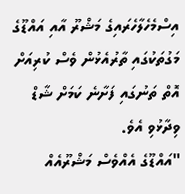އިސްމެހެލާހެރައިގެ މަޝްރޫ އާއި އައްޑޫގެ މަގުތަކުގައި ތާރުއެޅުން ވެސް ކުރިއަށް އޮތް ތަނުގައި ފަށާނެ ކަމަށް ޝާޑް ވިދާޅުވި އެވެ.
"އައްޑޫގެ އެއްވެސް މަޝްރޫއެއް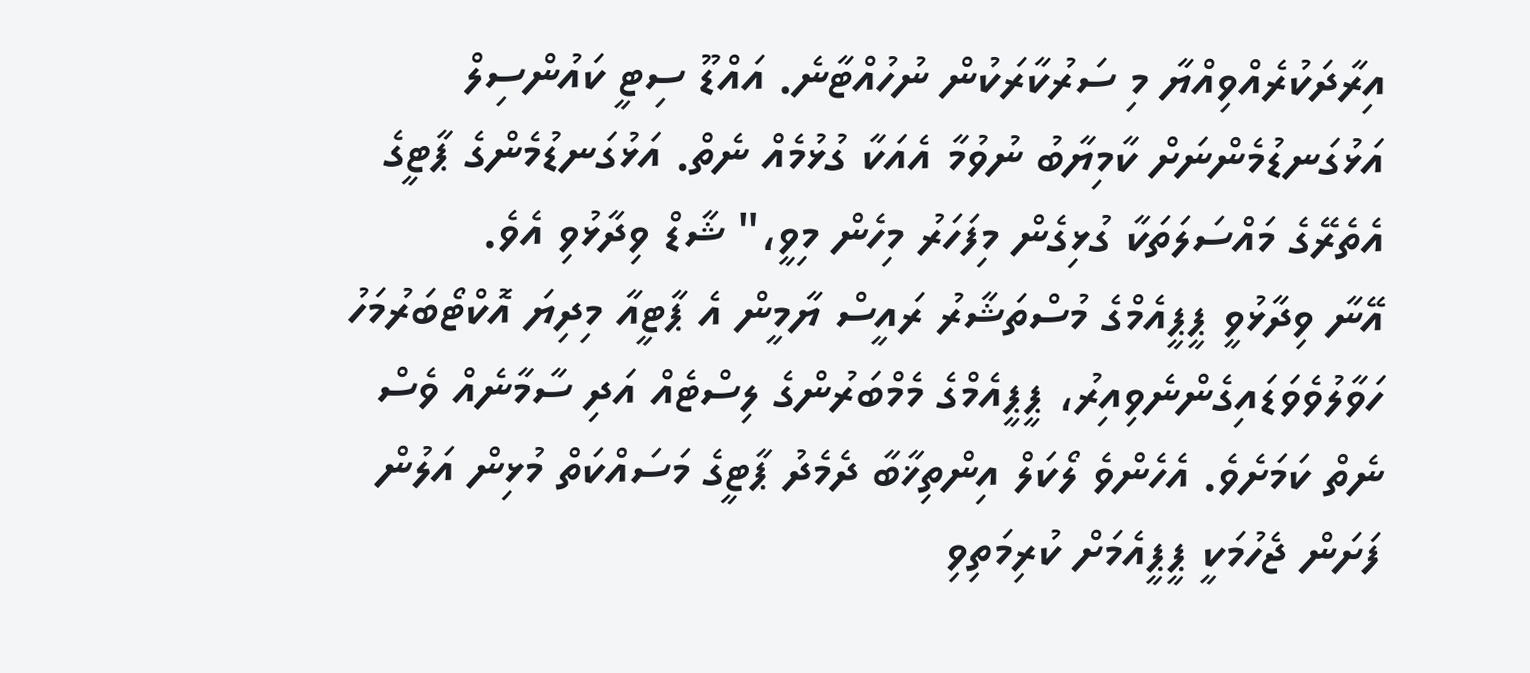އިރާދަކުރެއްވިއްޔާ މި ސަރުކާރަކުން ނުހުއްޓާނެ. އައްޑޫ ސިޓީ ކައުންސިލް އަޅުގަނޑުމެންނަށް ކާމިޔާބު ނުވުމާ އެއަކާ ގުޅުމެއް ނެތް. އަޅުގަނޑުމެންގެ ޕާޓީގެ އެތެރޭގެ މައްސަލަތަކާ ގުޅިގެން މިފަހަރު މިހެން މިވީ،" ޝާޑް ވިދާޅުވި އެވެ.
އޭނާ ވިދާޅުވީ ޕީޕީއެމްގެ މުސްތަޝާރު ރައީސް ޔާމީން އެ ޕާޓީއާ މިދިޔަ އޮކްޓޯބަރުމަހު ހަވާލުވެވަޑައިގެންނެވިއިރު، ޕީޕީއެމްގެ މެމްބަރުންގެ ލިސްޓެއް އަދި ސާމާނެއް ވެސް ނެތް ކަމަށެވެ. އެހެންވެ ލޯކަލް އިންތިޚާބާ ދެމެދު ޕާޓީގެ މަސައްކަތް މުޅިން އަލުން ފަށަން ޖެހުމަކީ ޕީޕީއެމަށް ކުރިމަތިވި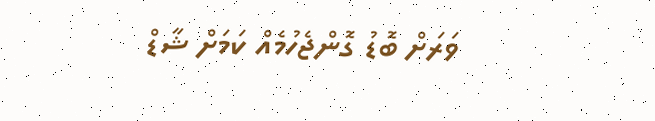ވަރަށް ބޮޑު ގޮންޖެހުމެއް ކަމަށް ޝާޑް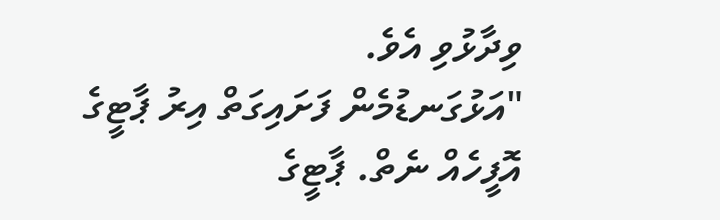ވިދާޅުވި އެވެ.
"އަޅުގަނޑުމެން ފަށައިގަތް އިރު ޕާޓީގެ އޮފީހެއް ނެތް. ޕާޓީގެ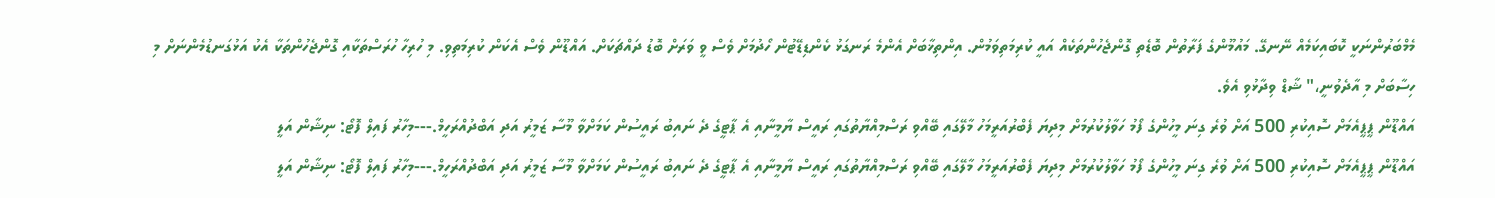މެމްބަރުންނަކީ ކޮބައިކަމެއް ނޭނގޭ. މައުމޫންގެ ފަރާތުން ބޮޑެތި ގޮންޖެހުންތަކެއް އައީ ކުރިމަތިވަމުން. އިންތިޚާބަށް އެންމެ ރަނގަޅު ކެންޑިޑޭޓުން ހޯދުމަށް ވެސް ވީ ވަރަށް ބޮޑު ދައްޗަކަށް. އައްޑޫން ވެސް އެކަން ކުރިމަތިވި. މި ހުރިހާ ހުރަސްތަކާއި ގޮންޖެހުންތަކާ އެކު އަޅުގަނޑުމެންނަށް މި ހިސާބަށް މި އާދެވުނީ،" ޝާޑް ވިދާޅުވި އެވެ.
އައްޑޫން ޕީޕީއެމަށް ސޮއިކުރި 500 އަށް ވުރެ ގިނަ މީހުންގެ ފޯމު ހަވާލުކުރުމަށް މިދިޔަ ފެބްރުއަރީމަހު މާލޭގައި ބޭއްވި ރަސްމިއްޔާތުގައި ރައީސް ޔާމީނާއި އެ ޕާޓީގެ ދެ ނައިބު ރައީސުން ކަމަށްވާ މޫސާ ޒަމީރު އަދި އަބްދުއްރަހީމް.---މިހާރު ފައިލް ފޮޓޯ: ނިޝާން އަލީ
އައްޑޫން ޕީޕީއެމަށް ސޮއިކުރި 500 އަށް ވުރެ ގިނަ މީހުންގެ ފޯމު ހަވާލުކުރުމަށް މިދިޔަ ފެބްރުއަރީމަހު މާލޭގައި ބޭއްވި ރަސްމިއްޔާތުގައި ރައީސް ޔާމީނާއި އެ ޕާޓީގެ ދެ ނައިބު ރައީސުން ކަމަށްވާ މޫސާ ޒަމީރު އަދި އަބްދުއްރަހީމް.---މިހާރު ފައިލް ފޮޓޯ: ނިޝާން އަލީ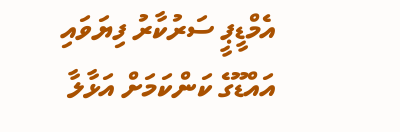އެމްޑީޕީ ސަރުކާރު ފިޔަވައި އައްޑޫގެ ކަންކަމަށް އަޅާލާ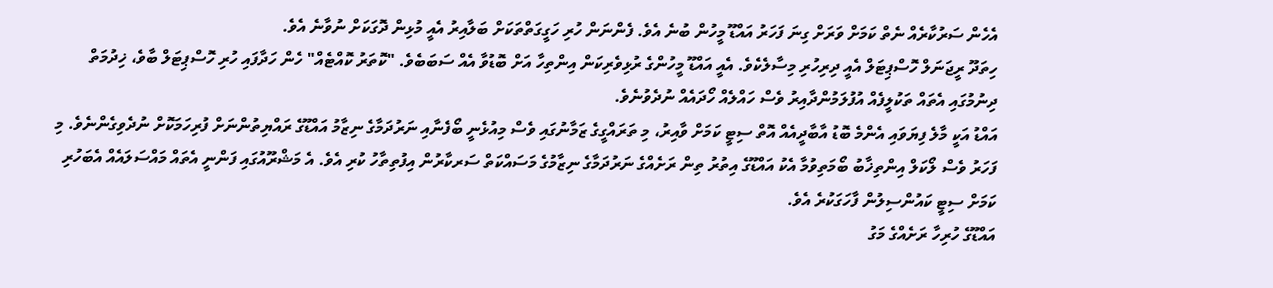އެހެން ސަރުކާރެއް ނެތް ކަމަށް ވަރަށް ގިނަ ފަހަރު އައްޑޫ މީހުން ބުނެ އެވެ. ފެންނަން ހުރި ހަގީގަތްތަކަށް ބަލާއިރު އެއީ މުޅިން ދޮގަކަށް ނުވާނެ އެވެ.
ހިތަދޫ ރީޖަނަލް ހޮސްޕިޓަލް އެއީ ދިރިހުރި މިސާލެކެވެ. އެއީ އައްޑޫ މީހުންގެ ރުޅިވެރިކަން އިންތިހާ އަށް ބޮޑުވާ އެއް ސަބަބެވެ. "ކޮތަރު ކޮއްޓެއް" ހެން ހަދާފައި ހުރި ހޮސްޕިޓަލް ބާވެ، ޚިދުމަތް ދިނުމުގައި އެތައް ތަކުލީފެއް އުފުލަމުންދާއިރު ވެސް ހައްލެއް ހޯދައެއް ނުދެވުނެވެ.
އައްޑު އަކީ މާލެ ފިޔަވައި އެންމެ ބޮޑު އާބާދީއެއް އޮތް ސިޓީ ކަމަށް ވާއިރު، މި ތަރައްގީގެ ޒަމާނުގައި ވެސް މިއުޅެނީ ބޯފެނާއި ނަރުދަމާގެ ނިޒާމު އައްޑޫގެ ރައްޔިތުންނަށް ފުރިހަމަކޮށް ނުދެވިގެންނެވެ. މި ފަހަރު ވެސް ލޯކަލް އިންތިޚާބު ބޯމަތިވުމާ އެކު އައްޑޫގެ އިތުރު ތިން ރަށެއްގެ ނަރުދަމާގެ ނިޒާމުގެ މަސައްކަތް ސަރކާރުން އިފުތިތާހު ކުރި އެވެ. އެ މަޝްރޫއުގައި ފަންނީ އެތައް މައްސަލައެއް އެބަހުރި ކަމަށް ސިޓީ ކައުންސިލުން ފާހަގަކުރެ އެވެ.
އައްޑޫގެ ހުރިހާ ރަށެއްގެ މަގު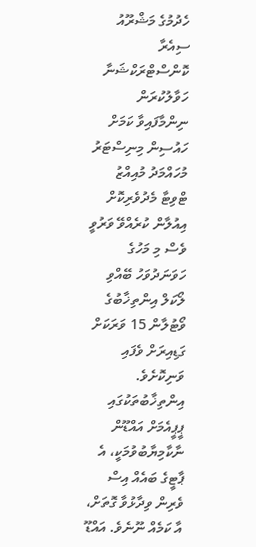ހެދުމުގެ މަޝްރޫއު ސިއެރާ ކޮންސްޓްރަކްޝަނާ ހަވާލުކުރަން ނިންމާފައިވާ ކަމަށް ހައުސިން މިނިސްޓަރު މުހައްމަދު މުއިއްޒު ޓްވިޓާ މެދުވެރިކޮށް އިއުލާން ކުރެއްވޭ ވަރުވީ ވެސް މި މަހުގެ ހަވަނަދުވަހު ބޭއްވި ލޯކަލް އިންތިޚާބުގެ ވޯޓުލާން 15 ވަރަކަށް ގަޑިއިރަށް ވެފައި ވަނިކޮށެވެ.
އިންތިޚާބުތަކުގައި ޕީޕީއެމަށް އައްޑޫން ނާކާމިޔާބުވުމަކީ، އެ ޕާޓީގެ ބައެއް އިސް ވެރިން ވިދާޅުވާ ގޮތަށް، އާ ކަމެއް ނޫނެވެ. އައްޑޫ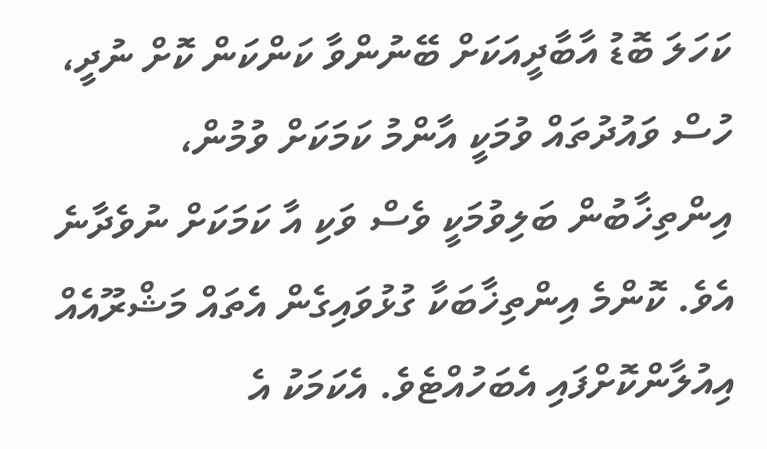ކަހަލަ ބޮޑު އާބާދީއަކަށް ބޭނުންވާ ކަންކަން ކޮށް ނުދީ، ހުސް ވައުދުތައް ވުމަކީ އާންމު ކަމަކަށް ވުމުން، އިންތިޚާބުން ބަލިވުމަކީ ވެސް ވަކި އާ ކަމަކަށް ނުވެދާނެ އެވެ. ކޮންމެ އިންތިޚާބަކާ ގުޅުވައިގެން އެތައް މަޝްރޫއެއް އިއުލާންކޮށްފައި އެބަހުއްޓެވެ. އެކަމަކު އެ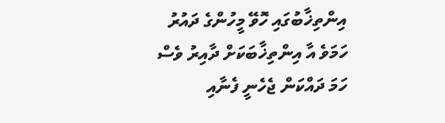އިންތިޚާބުގައި ހޮވޭ މީހުންގެ ދައުރު ހަމަވެ އާ އިންތިޚާބަކަށް ދާއިރު ވެސް ހަމަ ދައްކަން ޖެހެނީ ފެނާއި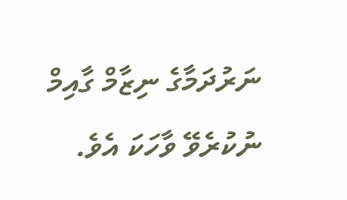ނަރުދަމާގެ ނިޒާމް ގާއިމް ނުކުރެވޭ ވާހަކަ އެވެ.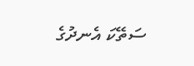ސަތޭކަ އެނދުގެ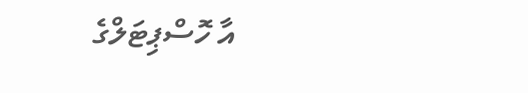އާ ހޮސްޕިޓަލްގެ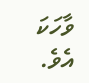ވާހަކަ އެވެ.